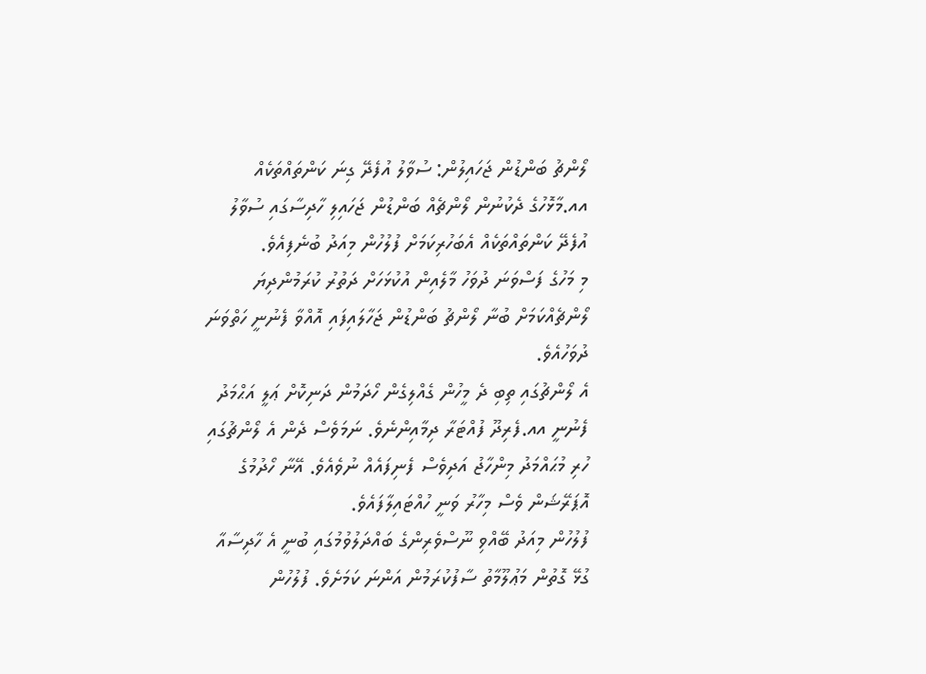ލޯންޗު ބަންޑުން ޖަހައިލުން: ސުވާލު އުފެދޭ ގިނަ ކަންތައްތަކެއް
އއ.މާޅޮހުގެ ދެކުނުން ލޯންޗެއް ބަންޑުން ޖަހައިލި ހާދިސާގައި ސުވާލު އުފެދޭ ކަންތައްތަކެއް އެބަހުރިކަމަށް ފުލުހުން މިއަދު ބުނެފިއެވެ.
މި މަހުގެ ފަސްވަނަ ދުވަހު މާލެއިން އުކުޅަހަށް ދަތުރު ކުރަމުންދިޔަ ލޯންޗެއްކަމަށް ބުނާ ލޯންޗު ބަންޑުން ޖަހާލައިފައި އޮއްވާ ފެނުނީ ހަތްވަނަ ދުވަހުއެވެ.
އެ ލޯންޗުގައި ތިބި ދެ މީހުން ގެއްލިގެން ހޯދަމުން ދަނިކޮށް ޢަލީ އަޙްމަދު ފެނުނީ އއ.ފެރިދޫ ފުއްޓަރާ ދިމާއިންނެވެ. ނަމަވެސް ދެން އެ ލޯންޗުގައި ހުރި މުޙައްމަދު މިންހާޖު އަދިވެސް ފެނިފައެއް ނުވެއެވެ. އޭނާ ހޯދުމުގެ އޮޕަރޭޝަން ވެސް މިހާރު ވަނީ ހުއްޓައިލާފައެވެ.
ފުލުހުން މިއަދު ބޭއްވި ނޫސްވެރިންގެ ބައްދަލުވުމުގައި ބުނީ އެ ހާދިސާއާ ގުޅޭ ގޮތުން މަޢުލޫމާތު ސާފުކުރަމުން އަންނަ ކަމަށެވެ. ފުލުހުން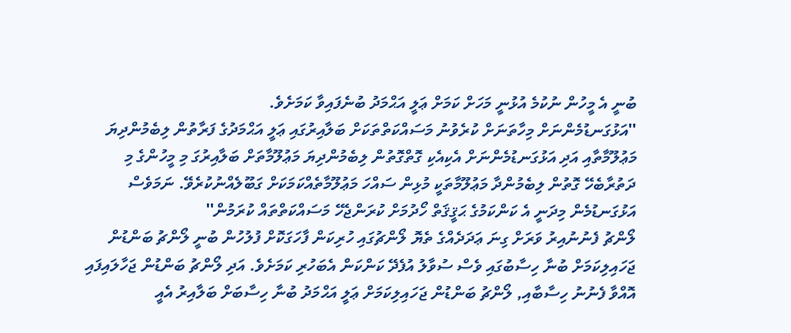ބުނީ އެ މީހުން ނުކުމެ އުޅުނީ މަހަށް ކަމަށް ޢަލީ އަޙްމަދު ބުނެފައިވާ ކަމަށެވެ.
''އަޅުގަނޑުމެންނަށް މިހާތަނަށް ކުރެވުނު މަސައްކަތްތަކަށް ބަލާއިރުގައި ޢަލީ އަޙްމަދުގެ ފަރާތުން ލިބެމުންދިޔަ މަޢުލޫމާތާއި އަދި އަޅުގަނޑުމެންނަށް އެކިއެކި ގޮތްގޮތުން ލިބެމުންދިޔަ މަޢުލޫމާތަށް ބަލާއިރުގަ މި މީހުންގެ މި ދަތުރާބެހޭ ގޮތުން ލިބެމުންދާ މަޢުލޫމާތަކީ މުޅިން ސައްހަ މަޢުލޫމާތެއްކަމަކަށް ގަބޫލެއްނުކުރެވޭ. ނަމަވެސް އަޅުގަނޑުމެން މިދަނީ އެ ކަންކަމުގެ ޙަޤީޤަތް ހޯދުމަށް ކުރަންޖެހޭ މަސައްކަތްތައް ކުރަމުން''
ލޯންޗު ފެނުނުއިރު ވަރަށް ގިނަ ޢަދަދެއްގެ ތެޔޮ ލޯންޗުގައި ހުރިކަން ފާހަގަކޮށް ފުލުހުން ބުނީ ލޯންޗު ބަންޑުން ޖަހައިލިކަމަށް ބުނާ ހިސާބުގައި ވެސް ސުވާލު އުފެދޭ ކަންކަން އެބަހުރި ކަމަށެވެ. އަދި ލޯންޗު ބަންޑުން ޖަހާލައިފައި އޮއްވާ ފެނުނު ހިސާބާއި, ލޯންޗު ބަންޑުން ޖަހައިލިކަމަށް ޢަލީ އަޙްމަދު ބުނާ ހިސާބަށް ބަލާއިރު އެއީ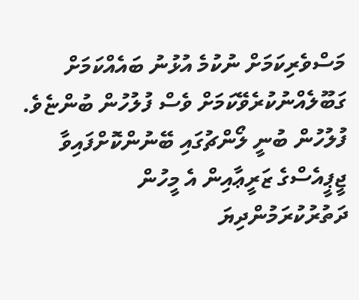މަސްވެރިކަމަށް ނުކުމެ އުޅުނު ބައެއްކަމަށް ގަބޫލެއްނުކުރެވޭކަމަށް ވެސް ފުލުހުން ބުންޏެވެ.
ފުލުހުން ބުނީ ލޯންޗުގައި ބޭނުންކޮށްފައިވާ ޖީޕީއެސްގެ ޒަރީޢާއިން އެ މީހުން ދަތުރުކުރަމުންދިޔަ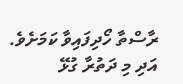ރާސްތާ ހޯދިފައިވާ ކަމަށެވެ. އަދި މި ދަތުރާ ގުޅޭ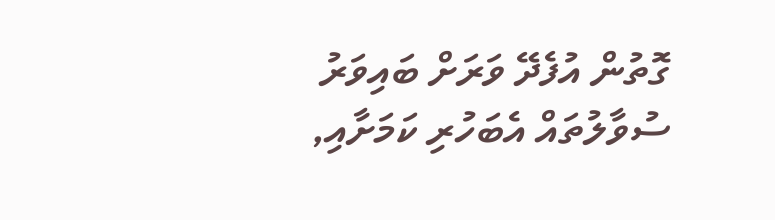ގޮތުން އުފެދޭ ވަރަށް ބައިވަރު ސުވާލުތައް އެބަހުރި ކަމަށާއި,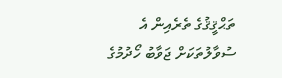ތަޙްޤީޤުގެ ތެރެއިން އެ ސުވާލުތަކަށް ޖަވާބު ހޯދުމުގެ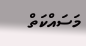މަސައްކަތް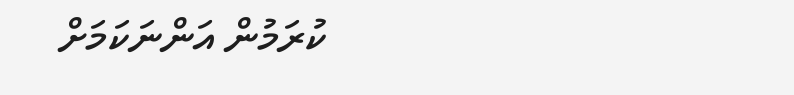ކުރަމުން އަންނަކަމަށް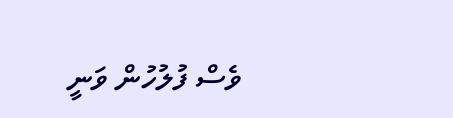ވެސް ފުލުހުން ވަނީ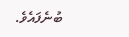ބުނެފައެވެ.